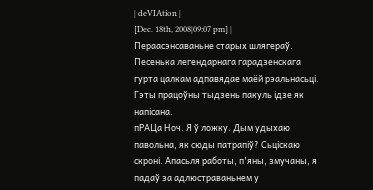| deVIAtion |
[Dec. 18th, 2008|09:07 pm] |
Пераасэнсаваньне старых шлягераў. Песенька легендарнага гарадзенскага гурта цалкам адпавядае маёй рэальнасьці. Гэты працоўны тыдзень пакуль ідзе як напісана.
пРАЦа Ноч. Я ў ложку. Дым удыхаю павольна, як сюды патрапіў? Сьціскаю скроні. Апасьля работы, п'яны, змучаны, я падаў за адлюстраваньнем у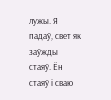лужы. Я падаў, свет як заўжды стаяў. Ён стаяў і сваю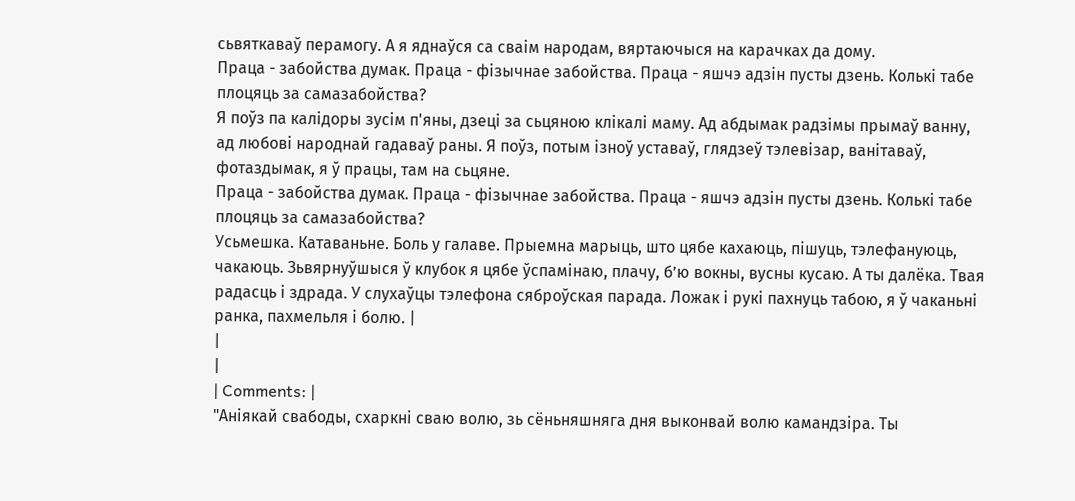сьвяткаваў перамогу. А я яднаўся са сваім народам, вяртаючыся на карачках да дому.
Праца - забойства думак. Праца - фізычнае забойства. Праца - яшчэ адзін пусты дзень. Колькі табе плоцяць за самазабойства?
Я поўз па калідоры зусім п'яны, дзеці за сьцяною клікалі маму. Ад абдымак радзімы прымаў ванну, ад любові народнай гадаваў раны. Я поўз, потым ізноў уставаў, глядзеў тэлевізар, ванітаваў, фотаздымак, я ў працы, там на сьцяне.
Праца - забойства думак. Праца - фізычнае забойства. Праца - яшчэ адзін пусты дзень. Колькі табе плоцяць за самазабойства?
Усьмешка. Катаваньне. Боль у галаве. Прыемна марыць, што цябе кахаюць, пішуць, тэлефануюць, чакаюць. Зьвярнуўшыся ў клубок я цябе ўспамінаю, плачу, б’ю вокны, вусны кусаю. А ты далёка. Твая радасць і здрада. У слухаўцы тэлефона сяброўская парада. Ложак і рукі пахнуць табою, я ў чаканьні ранка, пахмельля і болю. |
|
|
| Comments: |
"Аніякай свабоды, схаркні сваю волю, зь сёньняшняга дня выконвай волю камандзіра. Ты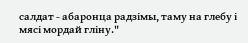салдат - абаронца радзімы, таму на глебу і мясі мордай гліну."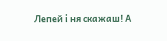Лепей і ня скажаш! А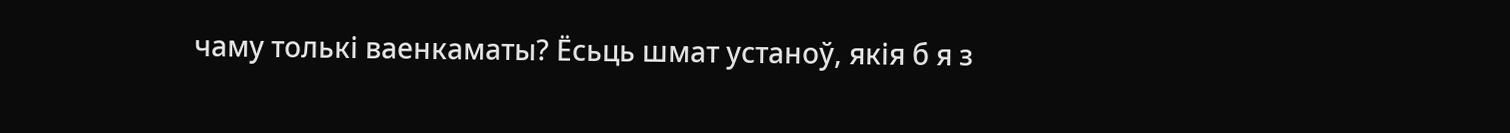чаму толькі ваенкаматы? Ёсьць шмат устаноў, якія б я з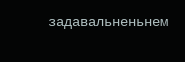задавальненьнем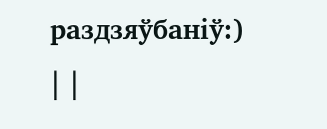раздзяўбаніў:)
| |